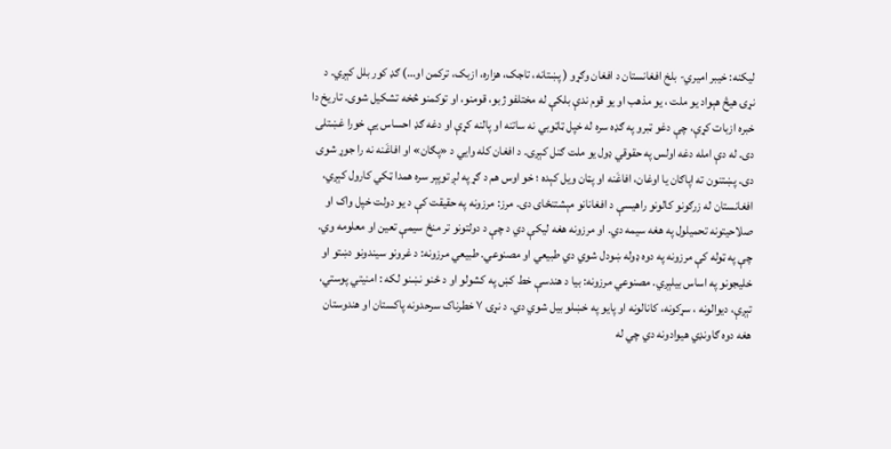ليکنه: خيبر اميري- بلخ افغانستان د افغان وګړو ( پښتانه، تاجک، هزاره، ازبک، ترکمن او…) ګډ کور بلل کېږي. د نړۍ هيڅ هېواد يو ملت ، یو مذهب او یو قوم ندې بلکې له مختلفو ژبو، قومنو، او توکمنو څخه تشکيل شوی. تاریخ دا خبره ازبات کړې، چې دغو ټبرو په ګډه سره له خپل ټاټوبي نه ساتنه او پالنه کړې او دغه ګډ احساس يې خورا غښتلی دی. له دې امله دغه اولس په حقوقي ډول یو ملت ګنل کېږی. د افغان کله وايي د «پګان» او افاغَنه نه را جوړ شوی دی. پښتنون ته اپاګان یا اوغان، افاغَنه او پټان ويل کېده ؛ خو اوس هم د ګړ په لږ توپېر سره همدا ټکي کارول کېږي، افغانستان له زرګونو کالونو راهيسې د افغانانو مېشتنځای دی. مرز: مرزونه په حقیقت کې د یو دولت خپل واک او صلاحيتونه تحمیلول په هغه سيمه دي. او مرزونه هغه ليکې دي د چې د دولتونو تر منځ سيمې تعين او معلومه وي. چې په ټوله کې مرزونه په دوه ډوله ښودل شوي دي طبيعي او مصنوعي. طبيعي مرزونه: د غرونو سیندونو دښتو او خليجونو په اساس بيلېږي. مصنوعي مرزونه: بیا د هندسې خط کښ په کشولو او د ځنو نښنو لکه : امنيتي پوستي، تېږې، ديوالونه ، سړکونه، کانالونه او پایو په خښلو بيل شوي دي. د نړۍ ۷ خطرناک سرحدونه پاکستان او هندوستان هغه دوه ګاونډي هیوادونه دي چي له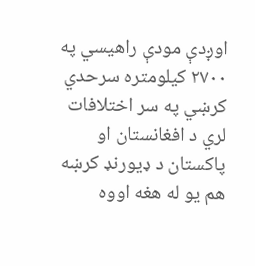اوږدې مودې راهیسي په ۲۷۰۰ کیلومتره سرحدي کرښي په سر اختلافات لري د افغانستان او پاکستان د ډیورنډ کرښه هم یو له هغه اووه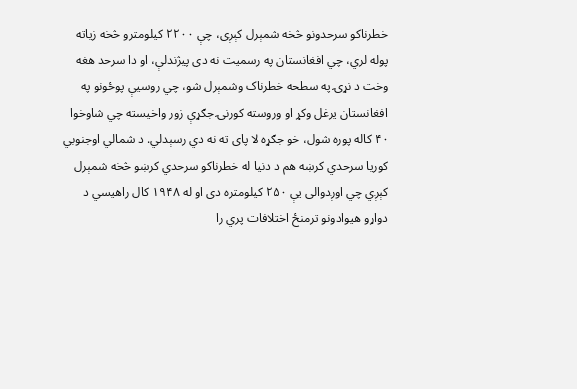خطرناكو سرحدونو څخه شمېرل کېږی، چې ۲۲۰۰ کیلومترو څخه زیاته پوله لري، چي افغانستان په رسمیت نه دی پیژندلې، او دا سرحد هغه وخت د نړۍ په سطحه خطرناک وشمېرل شو، چي روسیې پوځونو په افغانستان یرغل وکړ او وروسته کورنۍ جګړې زور واخیسته چي شاوخوا ۴۰ کاله پوره شول، خو جګړه لا پاى ته نه دي رسېدلي. د شمالي اوجنوبي کوریا سرحدي کرښه هم د دنیا له خطرناکو سرحدي کرښو څخه شمېرل کېږي چي اوږدوالی یې ۲۵۰ کیلومتره دی او له ۱۹۴۸ کال راهیسي د دواړو هیوادونو ترمنځ اختلافات پري را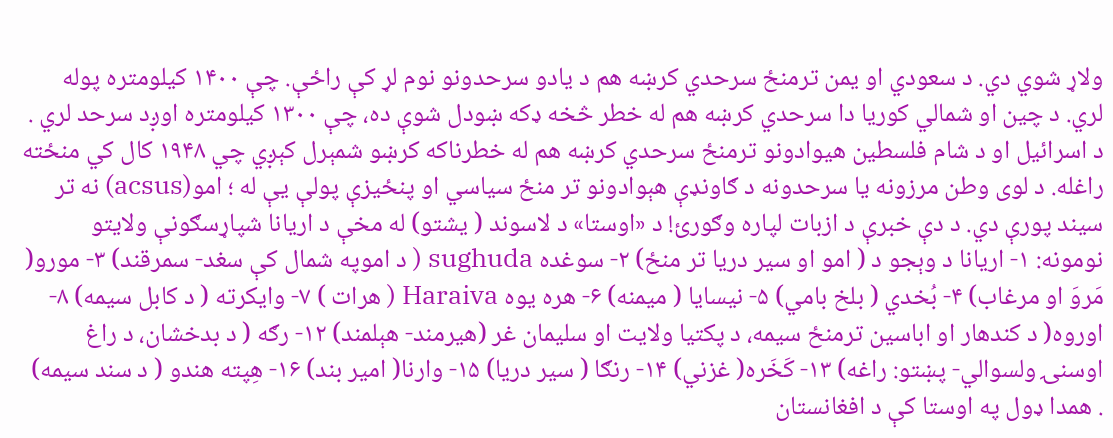ولاړ شوي دي. د سعودي او یمن ترمنځ سرحدي کرښه هم د یادو سرحدونو نوم لړ کې راځې. چې ۱۴۰۰ کیلومتره پوله لري. د چین او شمالي کوریا دا سرحدي کرښه هم له خطر څخه ډکه ښودل شوې ده، چې ۱۳۰۰ کیلومتره اوږد سرحد لري . د اسرائیل او د شام فلسطین هیوادونو ترمنځ سرحدي کرښه هم له خطرناکه کرښو شمېرل کېږي چي ۱۹۴۸ کال کي منځته راغله. د لوی وطن مرزونه یا سرحدونه د ګاونډې هېوادونو تر منځ سياسي او پنځيزې پولې يې له ؛ امو(acsus) نه تر سیند پورې دي. د دې خبرې د ازبات لپاره وګورئ! د «اوستا» د لاسوند ( يشتو) له مخې د اریانا شپاړسګونې ولایتو نومونه: ۱- اریانا د وېجو د ( امو او سیر دریا تر منځ) ۲- سوغده sughuda ( د اموپه شمال کې سغد- سمرقند) ۳- مورو( مَروَ او مرغاب) ۴- بُخدي ( بلخ بامي) ۵- نیسایا ( ميمنه) ۶- هره یوه Haraiva ( هرات ) ۷- وایکرته ( د کابل سیمه) ۸- اوروه( د کندهار او اباسین ترمنځ سیمه، د پکتیا ولایت او سلیمان غر (هیرمند- هېلمند) ۱۲- رګه ( د بدخشان، د راغ اوسنۍ ولسوالي- پښتو: راغه) ۱۳- کَخَره( غزني) ۱۴- رنګا ( سیر دریا) ۱۵- وارنا( امیر بند) ۱۶- هِپته هندو ( د سند سیمه) . همدا ډول په اوستا کې د افغانستان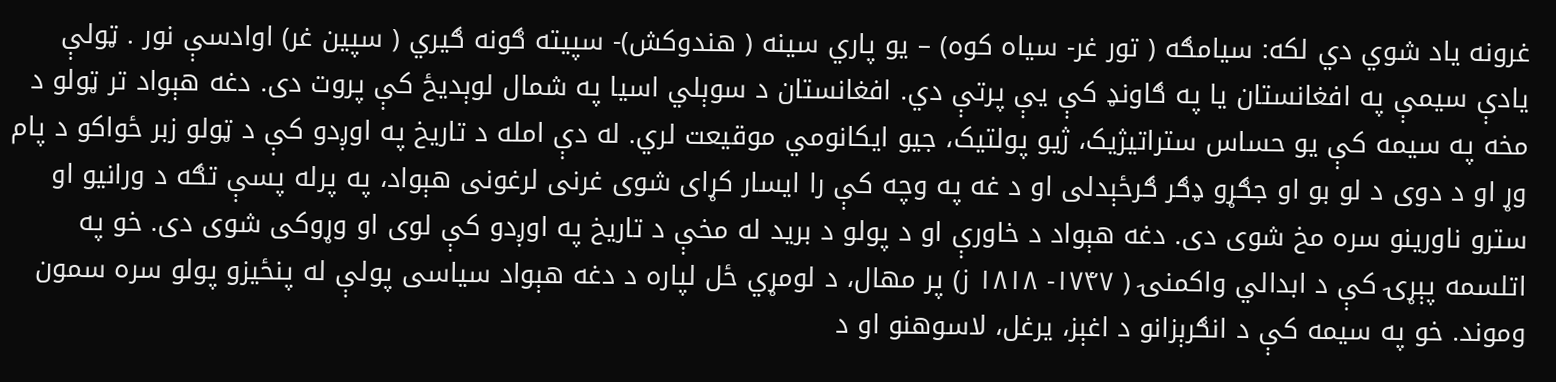غرونه یاد شوي دي لکه: سیامګه ( تور غر- سیاه کوه) – یو پاري سینه ( هندوکش)- سپیته ګونه ګيري ( سپین غر) اوادسې نور . ټولې یادې سيمې په افغانستان یا په ګاونډ کې يې پرتې دي. افغانستان د سوېلي اسیا په شمال لوېدیځ کې پروت دی. دغه هېواد تر ټولو د مخه په سیمه کې یو حساس ستراتيژیک، ژيو پولتيک، جيو ايکانومي موقیعت لري. له دې امله د تاريخ په اوږدو کې د ټولو زبر ځواکو د پام وړ او د دوی د لو بو او جګړو ډګر ګرځېدلی او د غه په وچه کې را ایسار کړای شوی غرنی لرغونی هېواد، په پرله پسې تګه د ورانيو او سترو ناورینو سره مخ شوی دی. دغه هېواد د خاورې او د پولو د برید له مخې د تاریخ په اوږدو کې لوی او وړوکی شوی دی. خو په اتلسمه پېړۍ کې د ابدالي واکمنۍ ( ۱۷۴۷- ۱۸۱۸ ز) پر مهال، د لومړي ځل لپاره د دغه هېواد سیاسی پولې له پنځیزو پولو سره سمون وموند. خو په سیمه کې د انګرېزانو د اغېز، یرغل، لاسوهنو او د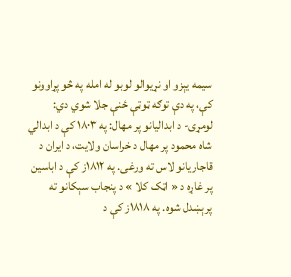سیمه يېزو او نړيوالو لوبو له امله په څو پړاوونو کې، په دې توګه ټوټې ځنې جلا شوي دي: لومړی- د ابدالیانو پر مهال: په ۱۸۰۳ کې د ابدالي شاه محمود پر مهال د خراسان ولایت، د ایران د قاجاریانو لاس ته ورغی. په ۱۸۱۲ز کې د اباسین پر غاړه د « اټک کلا » د پنجاب سېکانو ته پرېښدل شوه. په ۱۸۱۸ز کې د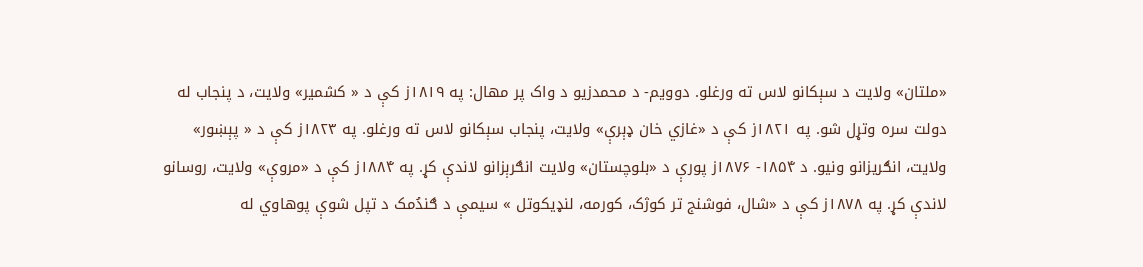«ملتان» ولایت د سېکانو لاس ته ورغلو. دوویم- د محمدزیو د واک پر مهال: په ۱۸۱۹ز کې د « کشمیر» ولایت، د پنجاب له دولت سره وتړل شو. په ۱۸۲۱ز کې د «غازي خان ډېرې» ولایت، پنجاب سېکانو لاس ته ورغلو. په ۱۸۲۳ز کې د « پېښور» ولایت، انګریزانو ونیو. د ۱۸۵۴- ۱۸۷۶ز پورې د «بلوچستان» ولایت انګرېزانو لاندې کړ. په ۱۸۸۴ز کې د «مروې» ولایت، روسانو لاندې کړ. په ۱۸۷۸ز کې د «شال، فوشنج تر کوژک، کورمه، لنډيکوتل » سيمې د ګندُمک د تپل شوې پوهاوي له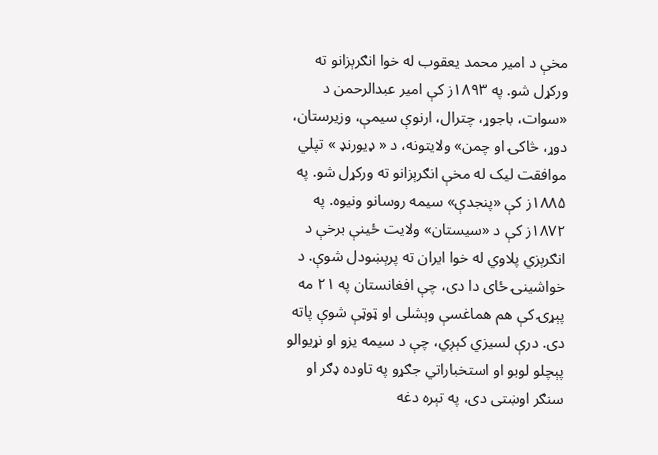مخې د امير محمد یعقوب له خوا انګرېزانو ته ورکړل شو. په ۱۸۹۳ز کې امير عبدالرحمن د «سوات، باجوړ، چترال، ارنوې سيمې، وزیرستان، دوړ، څاکۍ او چمن» ولایتونه، د « ډيورنډ » تپلي موافقت لیک له مخې انګرېزانو ته ورکړل شو. په ۱۸۸۵ز کې «پنجدې» سیمه روسانو ونيوه. په ۱۸۷۲ز کې د «سیستان» ولایت ځينې برخې د انګرېزي پلاوي له خوا ایران ته پرېښودل شوې. د خواشينۍ ځای دا دی، چې افغانستان په ۲۱ مه پېړۍ کې هم هماغسې وېشلی او ټوټې شوې پاته دی. درې لسيزي کېږي، چې د سيمه یزو او نړيوالو پېچلو لوبو او استخباراتي جګړو په تاوده ډګر او سنګر اوښتی دی، په تېره دغه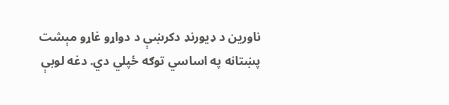ناورین د ډيورنډ دکرښې د دواړو غاړو مېشت پښتانه په اساسي توګه ځپلي دي. دغه لوبې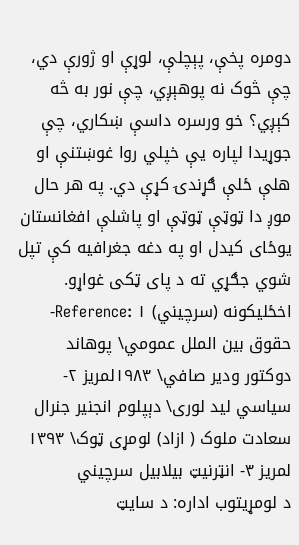دومره پخې، پېچلې، لوړې او ژورې دي، چې څوک نه پوهېږي، چې نور به څه کېږي؟ خو ورسره داسې ښکاري، چې جوړيدا لپاره يې خپلي روا غوښتنې او هلې ځلې ګړندۍ کړې دي. په هر حال موږ دا ټوټې ټوټې او پاشلې افغانستان يوځای کيدل او په دغه جغرافیه کې تپل شوي جګړي ته د پای ټکی غواړو.
اخځليکونه (سرچيني) Reference: ۱- حقوق بین الملل عمومي\ پوهاند دوکتور ودیر صافي\ ۱۹۸۳لمریز ۲- سياسي ليد لوری\ دېپلوم انجنیر جنرال سعادت ملوک ( ازاد) لومړی ټوک\ ۱۳۹۳ لمریز ۳- انټرنيټ بیلابیل سرچيني
د لومړيتوب اداره: د سایټ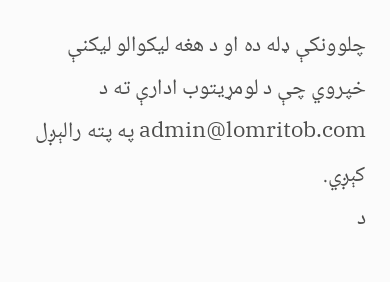چلوونکې ډله ده او د هغه لیکوالو لیکنې خپروي چې د لومړيتوب ادارې ته د admin@lomritob.com په پته رالېږل کېږي.
د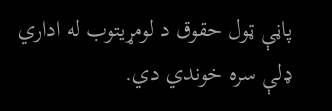پاڼې ټول حقوق د لومړيتوب له اداري ډلې سره خوندي دي.